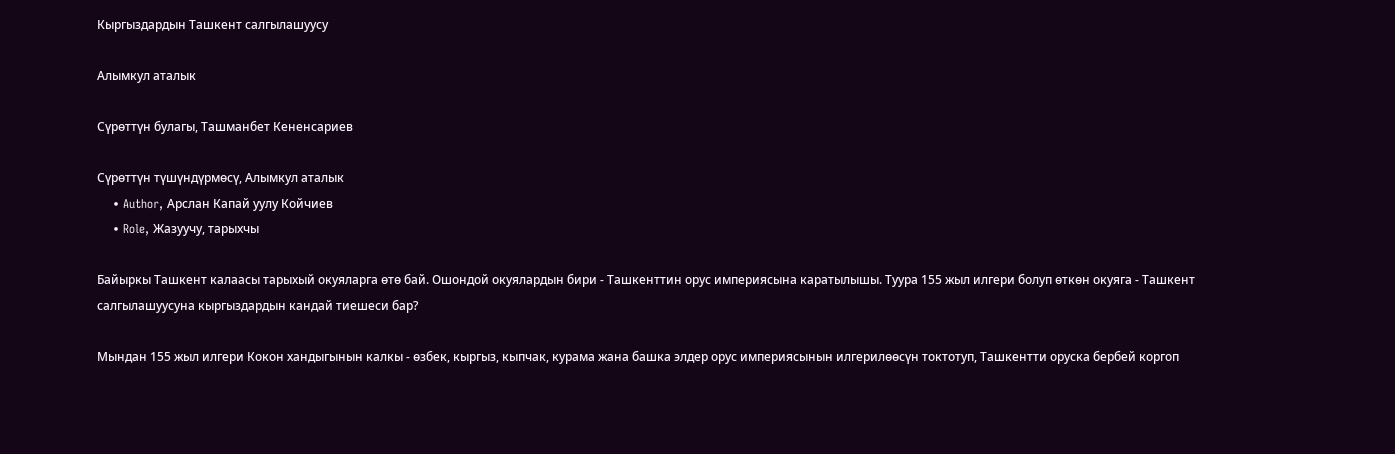Кыргыздардын Ташкент салгылашуусу

Алымкул аталык

Сүрөттүн булагы, Ташманбет Кененсариев

Сүрөттүн түшүндүрмөсү, Алымкул аталык
    • Author, Арслан Капай уулу Койчиев
    • Role, Жазуучу, тарыхчы

Байыркы Ташкент калаасы тарыхый окуяларга өтө бай. Ошондой окуялардын бири - Ташкенттин орус империясына каратылышы. Туура 155 жыл илгери болуп өткөн окуяга - Ташкент салгылашуусуна кыргыздардын кандай тиешеси бар?

Мындан 155 жыл илгери Кокон хандыгынын калкы - өзбек, кыргыз, кыпчак, курама жана башка элдер орус империясынын илгерилөөсүн токтотуп, Ташкентти оруска бербей коргоп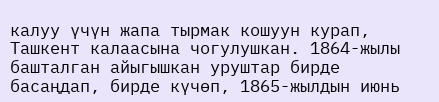калуу үчүн жапа тырмак кошуун курап, Ташкент калаасына чогулушкан. 1864-жылы башталган айыгышкан уруштар бирде басаңдап, бирде күчөп, 1865-жылдын июнь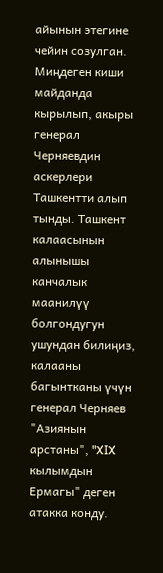айынын этегине чейин созулган. Миңдеген киши майданда кырылып, акыры генерал Черняевдин аскерлери Ташкентти алып тынды. Ташкент калаасынын алынышы канчалык маанилүү болгондугун ушундан билиңиз, калааны багынтканы үчүн генерал Черняев "Азиянын арстаны", "XIX кылымдын Ермагы" деген атакка конду.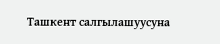Ташкент салгылашуусуна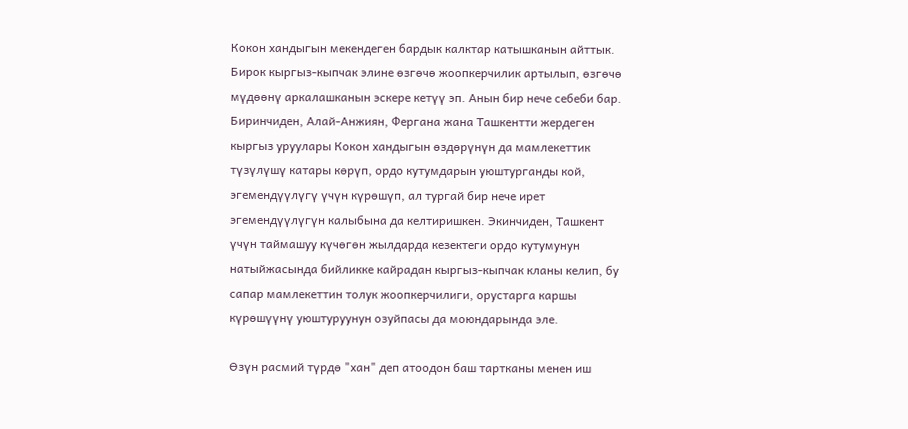Кокон хандыгын мекендеген бардык калктар катышканын айттык. Бирок кыргыз-кыпчак элине өзгөчө жоопкерчилик артылып, өзгөчө мүдөөнү аркалашканын эскере кетүү эп. Анын бир нече себеби бар. Биринчиден, Алай-Анжиян, Фергана жана Ташкентти жердеген кыргыз уруулары Кокон хандыгын өздөрүнүн да мамлекеттик түзүлүшү катары көрүп, ордо кутумдарын уюштурганды кой, эгемендүүлүгү үчүн күрөшүп, ал тургай бир нече ирет эгемендүүлүгүн калыбына да келтиришкен. Экинчиден, Ташкент үчүн таймашуу күчөгөн жылдарда кезектеги ордо кутумунун натыйжасында бийликке кайрадан кыргыз-кыпчак кланы келип, бу сапар мамлекеттин толук жоопкерчилиги, орустарга каршы күрөшүүнү уюштуруунун озуйпасы да моюндарында эле.

Өзүн расмий түрдө "хан" деп атоодон баш тартканы менен иш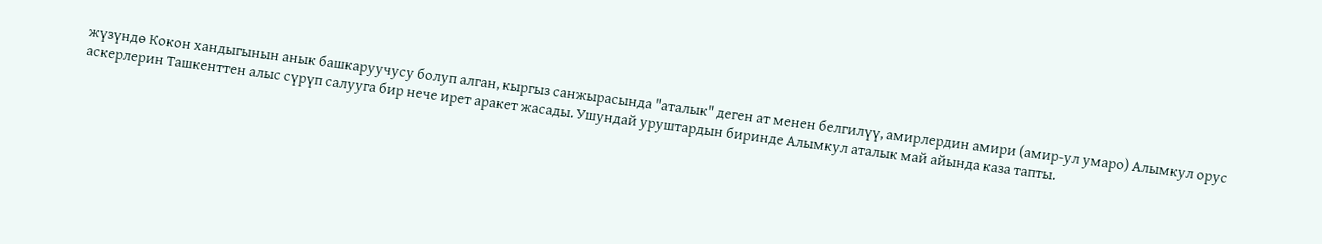жүзүндө Кокон хандыгынын анык башкаруучусу болуп алган, кыргыз санжырасында "аталык" деген ат менен белгилүү, амирлердин амири (амир-ул умаро) Алымкул орус аскерлерин Ташкенттен алыс сүрүп салууга бир нече ирет аракет жасады. Ушундай уруштардын биринде Алымкул аталык май айында каза тапты.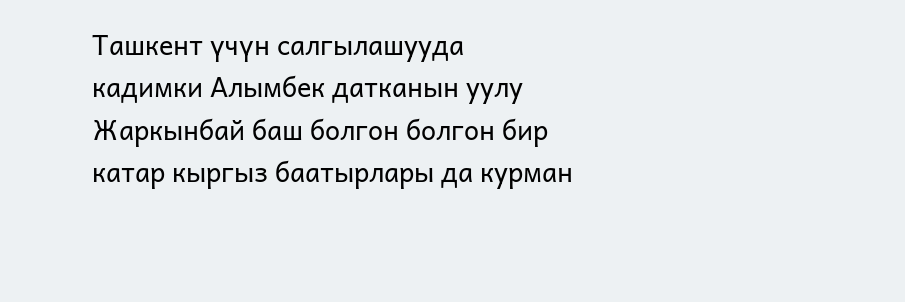Ташкент үчүн салгылашууда кадимки Алымбек датканын уулу Жаркынбай баш болгон болгон бир катар кыргыз баатырлары да курман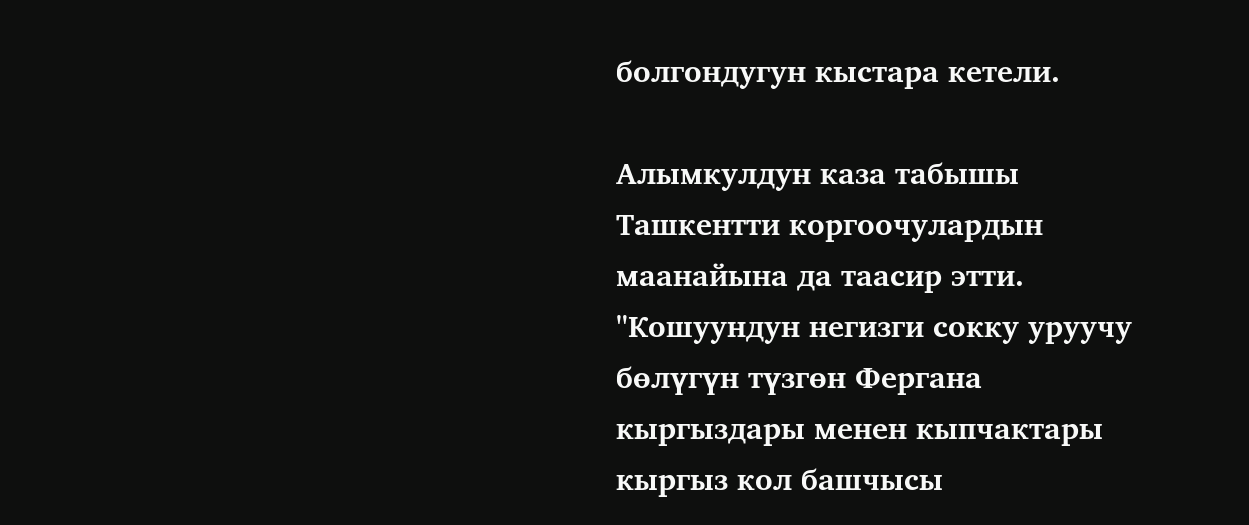болгондугун кыстара кетели.

Алымкулдун каза табышы Ташкентти коргоочулардын маанайына да таасир этти. "Кошуундун негизги сокку уруучу бөлүгүн түзгөн Фергана кыргыздары менен кыпчактары кыргыз кол башчысы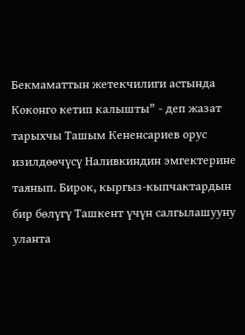Бекмаматтын жетекчилиги астында Коконго кетип калышты" - деп жазат тарыхчы Ташым Кененсариев орус изилдөөчүсү Наливкиндин эмгектерине таянып. Бирок, кыргыз-кыпчактардын бир бөлүгү Ташкент үчүн салгылашууну уланта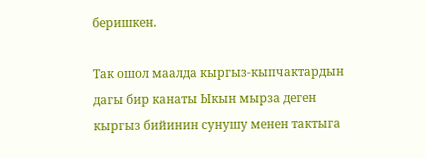беришкен.

Так ошол маалда кыргыз-кыпчактардын дагы бир канаты Ыкын мырза деген кыргыз бийинин сунушу менен тактыга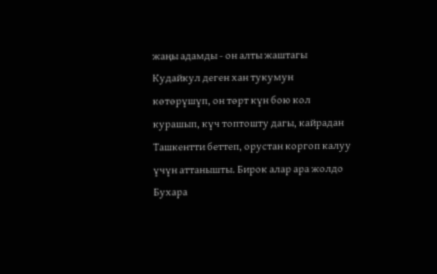жаңы адамды - он алты жаштагы Кудайкул деген хан тукумун көтөрүшүп, он төрт күн бою кол курашып, күч топтошту дагы, кайрадан Ташкентти беттеп, орустан коргоп калуу үчүн аттанышты. Бирок алар ара жолдо Бухара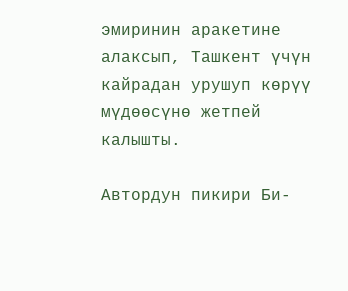эмиринин аракетине алаксып, Ташкент үчүн кайрадан урушуп көрүү мүдөөсүнө жетпей калышты.

Автордун пикири Би-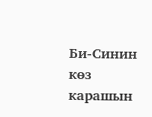Би-Синин көз карашын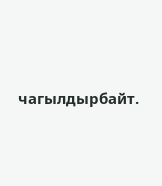чагылдырбайт.